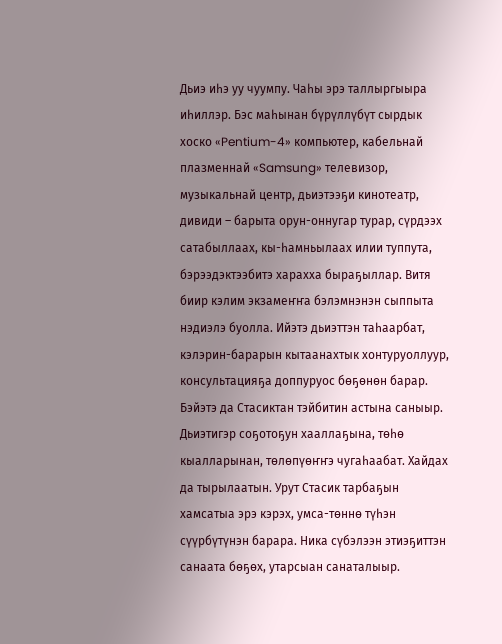Дьиэ иһэ уу чуумпу. Чаһы эрэ таллыргыыра иһиллэр. Бэс маһынан бүрүллүбүт сырдык хоско «Pentium-4» компьютер, кабельнай плазменнай «Samsung» телевизор, музыкальнай центр, дьиэтээҕи кинотеатр, дивиди – барыта орун-оннугар турар, сүрдээх сатабыллаах, кы-һамньылаах илии туппута, бэрээдэктээбитэ харахха быраҕыллар. Витя биир кэлим экзамеҥҥа бэлэмнэнэн сыппыта нэдиэлэ буолла. Ийэтэ дьиэттэн таһаарбат, кэлэрин-барарын кытаанахтык хонтуруоллуур, консультацияҕа доппуруос бөҕөнөн барар. Бэйэтэ да Стасиктан тэйбитин астына саныыр. Дьиэтигэр соҕотоҕун хааллаҕына, төһө кыалларынан, төлөпүөҥҥэ чугаһаабат. Хайдах да тырылаатын. Урут Стасик тарбаҕын хамсатыа эрэ кэрэх, умса-төннө түһэн сүүрбүтүнэн барара. Ника сүбэлээн этиэҕиттэн санаата бөҕөх, утарсыан санаталыыр.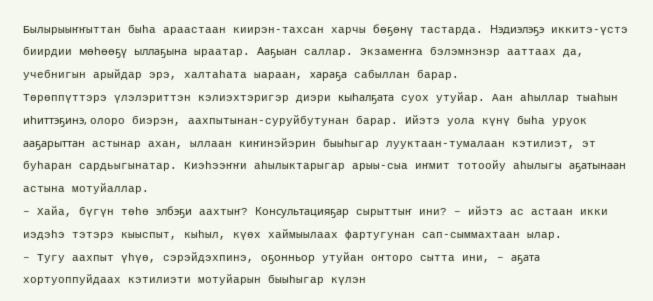Былырыыҥҥыттан быһа араастаан киирэн-тахсан харчы бөҕөнү тастарда. Нэдиэлэҕэ иккитэ-үстэ биирдии мөһөөҕү ыллаҕына ыраатар. Ааҕыан саллар. Экзамеҥҥа бэлэмнэнэр ааттаах да, учебнигын арыйдар эрэ, халтаһата ыараан, хараҕа сабыллан барар.
Төрөппүттэрэ үлэлэриттэн кэлиэхтэригэр диэри кыһалҕата суох утуйар. Аан аһыллар тыаһын иһиттэҕинэ, олоро биэрэн, аахпытынан-суруйбутунан барар. Ийэтэ уола күнү быһа уруок ааҕарыттан астынар ахан, ыллаан киҥинэйэрин быыһыгар лууктаан-тумалаан кэтилиэт, эт буһаран сардьыгынатар. Киэһээҥҥи аһылыктарыгар арыы-сыа иҥмит тотоойу аһылыгы аҕатынаан астына мотуйаллар.
– Хайа, бүгүн төһө элбэҕи аахтыҥ? Консультацияҕар сырыттыҥ ини? – ийэтэ ас астаан икки иэдэһэ тэтэрэ кыыспыт, кыһыл, күөх хаймыылаах фартугунан сап-сыммахтаан ылар.
– Тугу аахпыт үһүө, сэрэйдэхпинэ, оҕонньор утуйан оҥторо сытта ини, – аҕата хортуоппуйдаах кэтилиэти мотуйарын быыһыгар күлэн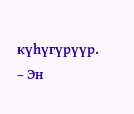күһүгүрүүр.
– Эн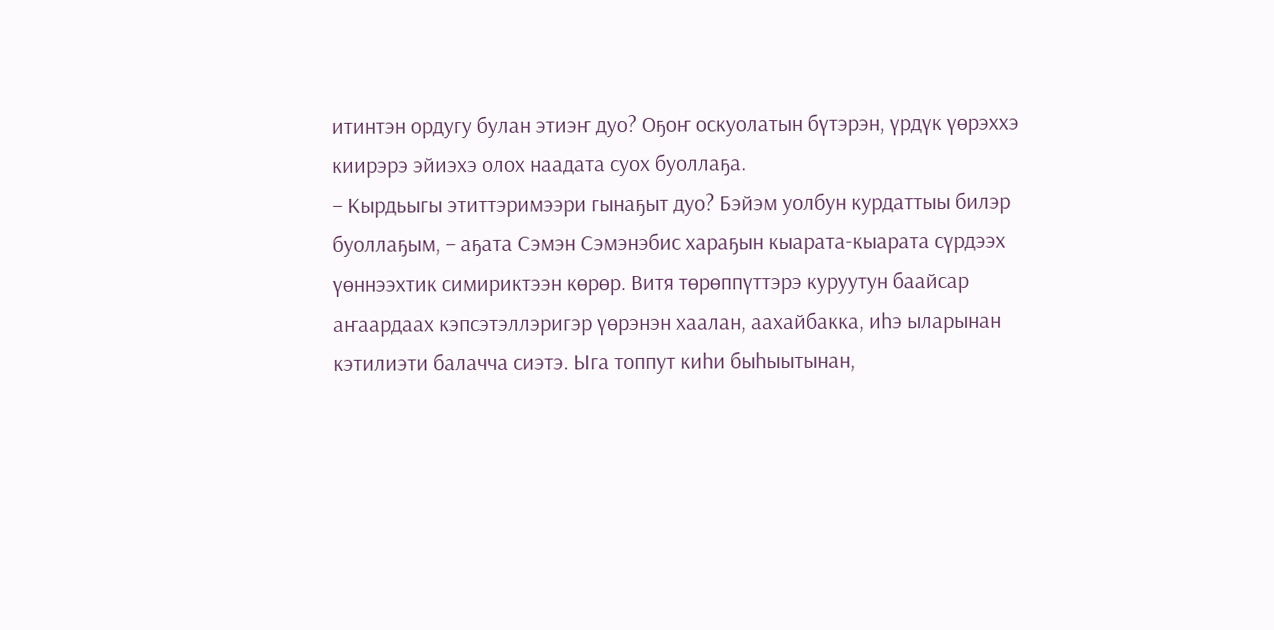итинтэн ордугу булан этиэҥ дуо? Оҕоҥ оскуолатын бүтэрэн, үрдүк үөрэххэ киирэрэ эйиэхэ олох наадата суох буоллаҕа.
– Кырдьыгы этиттэримээри гынаҕыт дуо? Бэйэм уолбун курдаттыы билэр буоллаҕым, – аҕата Сэмэн Сэмэнэбис хараҕын кыарата-кыарата сүрдээх үөннээхтик симириктээн көрөр. Витя төрөппүттэрэ куруутун баайсар аҥаардаах кэпсэтэллэригэр үөрэнэн хаалан, аахайбакка, иһэ ыларынан кэтилиэти балачча сиэтэ. Ыга топпут киһи быһыытынан,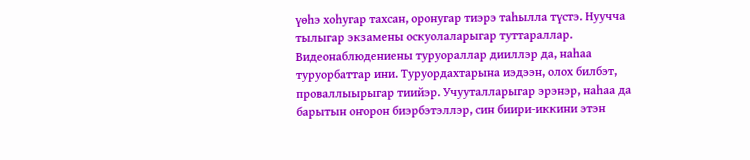үөһэ хоһугар тахсан, оронугар тиэрэ таһылла түстэ. Нуучча тылыгар экзамены оскуолаларыгар туттараллар. Видеонаблюдениены туруораллар дииллэр да, наһаа туруорбаттар ини. Туруордахтарына иэдээн, олох билбэт, проваллыырыгар тиийэр. Учууталларыгар эрэнэр, наһаа да барытын оҥорон биэрбэтэллэр, син биири-иккини этэн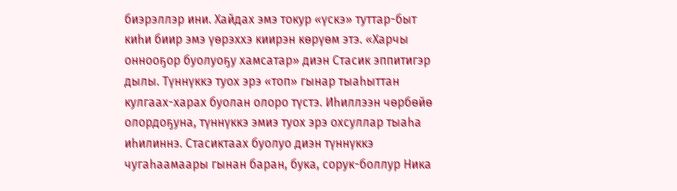биэрэллэр ини. Хайдах эмэ токур «үскэ» туттар-быт киһи биир эмэ үөрэххэ киирэн көрүөм этэ. «Харчы оннооҕор буолуоҕу хамсатар» диэн Стасик эппитигэр дылы. Түннүккэ туох эрэ «топ» гынар тыаһыттан кулгаах-харах буолан олоро түстэ. Иһиллээн чөрбөйө олордоҕуна, түннүккэ эмиэ туох эрэ охсуллар тыаһа иһилиннэ. Стасиктаах буолуо диэн түннүккэ чугаһаамаары гынан баран, бука, сорук-боллур Ника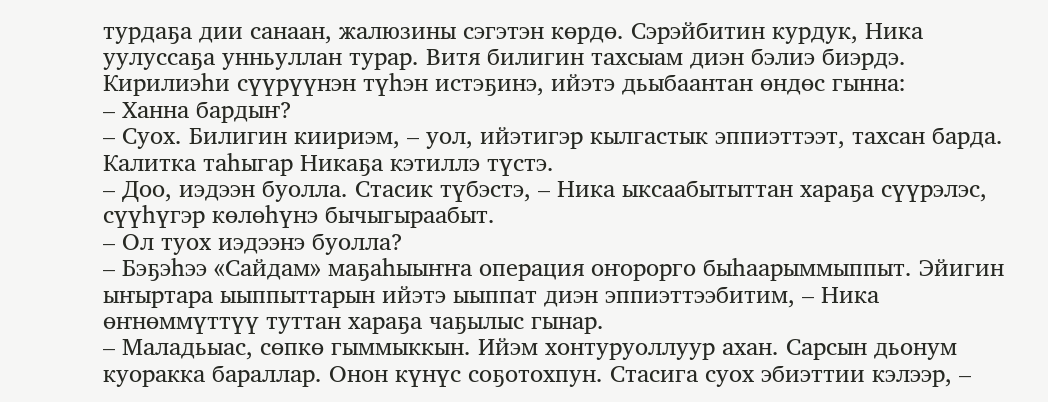турдаҕа дии санаан, жалюзины сэгэтэн көрдө. Сэрэйбитин курдук, Ника уулуссаҕа унньуллан турар. Витя билигин тахсыам диэн бэлиэ биэрдэ. Кирилиэһи сүүрүүнэн түһэн истэҕинэ, ийэтэ дьыбаантан өндөс гынна:
– Ханна бардыҥ?
– Суох. Билигин киириэм, – уол, ийэтигэр кылгастык эппиэттээт, тахсан барда. Калитка таһыгар Никаҕа кэтиллэ түстэ.
– Доо, иэдээн буолла. Стасик түбэстэ, – Ника ыксаабытыттан хараҕа сүүрэлэс, сүүһүгэр көлөһүнэ бычыгыраабыт.
– Ол туох иэдээнэ буолла?
– Бэҕэһээ «Сайдам» маҕаһыыҥҥа операция оҥорорго быһаарыммыппыт. Эйигин ыҥыртара ыыппыттарын ийэтэ ыыппат диэн эппиэттээбитим, – Ника өҥнөммүттүү туттан хараҕа чаҕылыс гынар.
– Маладьыас, сөпкө гыммыккын. Ийэм хонтуруоллуур ахан. Сарсын дьонум куоракка бараллар. Онон күнүс соҕотохпун. Стасига суох эбиэттии кэлээр, –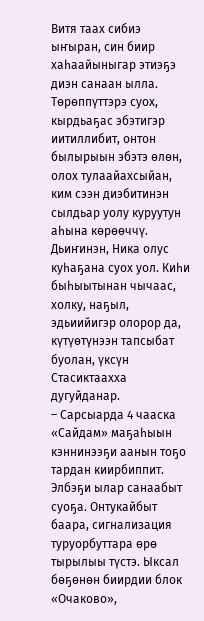Витя таах сибиэ ыҥыран, син биир хаһаайыныгар этиэҕэ диэн санаан ылла. Төрөппүттэрэ суох, кырдьаҕас эбэтигэр иитиллибит, онтон былырыын эбэтэ өлөн, олох тулаайахсыйан, ким сээн диэбитинэн сылдьар уолу куруутун аһына көрөөччү. Дьиҥинэн, Ника олус куһаҕана суох уол. Киһи быһыытынан чычаас, холку, наҕыл, эдьиийигэр олорор да, күтүөтүнээн тапсыбат буолан, үксүн Стасиктаахха дугуйданар.
– Сарсыарда 4 чааска «Сайдам» маҕаһыын кэннинээҕи аанын тоҕо тардан киирбиппит. Элбэҕи ылар санаабыт суоҕа. Онтукайбыт баара, сигнализация туруорбуттара өрө тырылыы түстэ. Ыксал бөҕөнөн биирдии блок «Очаково»,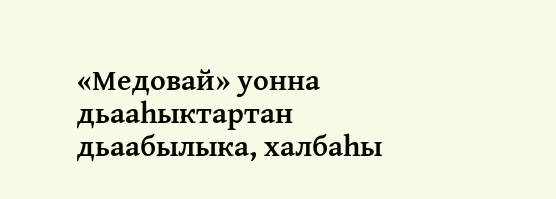«Медовай» уонна дьааһыктартан дьаабылыка, халбаһы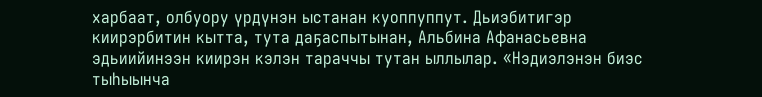харбаат, олбуору үрдүнэн ыстанан куоппуппут. Дьиэбитигэр киирэрбитин кытта, тута даҕаспытынан, Альбина Афанасьевна эдьиийинээн киирэн кэлэн тараччы тутан ыллылар. «Нэдиэлэнэн биэс тыһыынча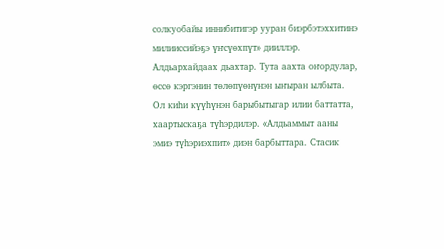солкуобайы иннибитигэр ууран биэрбэтэххитинэ милииссийэҕэ үҥсүөхпүт» дииллэр. Алдьархайдаах дьахтар. Тута аахта оҥордулар, өссө кэргэнин төлөпүөнүнэн ыҥыран ылбыта. Ол киһи күүһүнэн барыбытыгар илии баттатта, хаартыскаҕа түһэрдилэр. «Алдьаммыт ааны эмиэ түһэриэхпит» диэн барбыттара. Стасик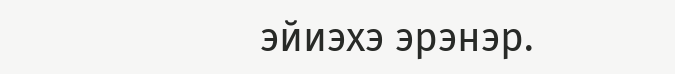эйиэхэ эрэнэр.